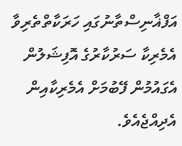އަފްޣާނިސްތާނުގައި ހަރަކާތްތެރިވާ އެމެރިކާ ސަރުކާރުގެ އޮފިޝަލުން އެގައުމުން ފޭބުމަށް އެމެރިކާއިން އެދިއްޖެއެވެ.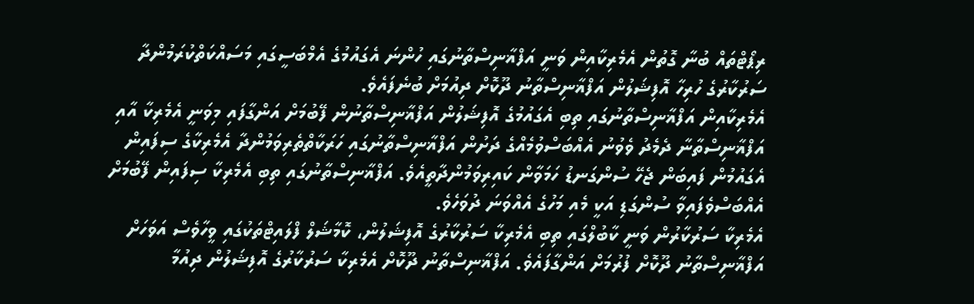ރިޕޯޓްތައް ބުނާ ގޮތުން އެމެރިކާއިން ވަނީ އަފްޣާނިސްތާނުގައި ހުންނަ އެގައުމުގެ އެމްބަސީގައި މަސައްކަތްކުރަމުންދާ ސަރުކާރުގެ ހުރިހާ އޮފިޝަލުން އަފްޣާނިސްތާނު ދޫކޮށް ދިއުމަށް ބުނެފައެވެ.
އެމެރިކާއިން އަފްޣާނިސްތާނުގައި ތިބި އެގައުމުގެ އޮފިޝަލުން އަފްޣާނިސްތާނުން ފޭބުމަށް އަންގާފައި މިވަނީ އެމެރިކާ އާއި އަފްޣާނިސްތާނާ ދެމެދު ވެވުނު އެއްބަސްވުމެއްގެ ދަށުން އަފްޣާނިސްތާނުގައި ހަރަކާތްތެރިވަމުންދާ އެމެރިކާގެ ސިފައިން އެގައުމުން ފައިބަން ޖެހޭ ސުންގަނޑު ހަމަވާން ކައިރިވަމުންދާތީއެވެ. އަފްޣާނިސްތާނުގައި ތިބި އެމެރިކާ ސިފައިން ފޭބުމަށް އެއްބަސްވެފައިވާ ސުންގަޑި އަކީ މެއި މަހުގެ އެއްވަނަ ދުވަހެވެ.
އެމެރިކާ ސަރުކާރުން ވަނީ ކާބުލްގައި ތިބި އެމެރިކާ ސަރުކާރުގެ އޮފިޝަލުން، ކޮމާޝަލް ފްލައިޓްތަކުގައި ވީހާވެސް އަވަހަށް އަފްޣާނިސްތާނު ދޫކޮށް ފުރުމަށް އަންގާފައެވެ. އަފްޣާނިސްތާނު ދޫކޮށް އެމެރިކާ ސަރުކާރުގެ އޮފިޝަލުން ދިއުމާ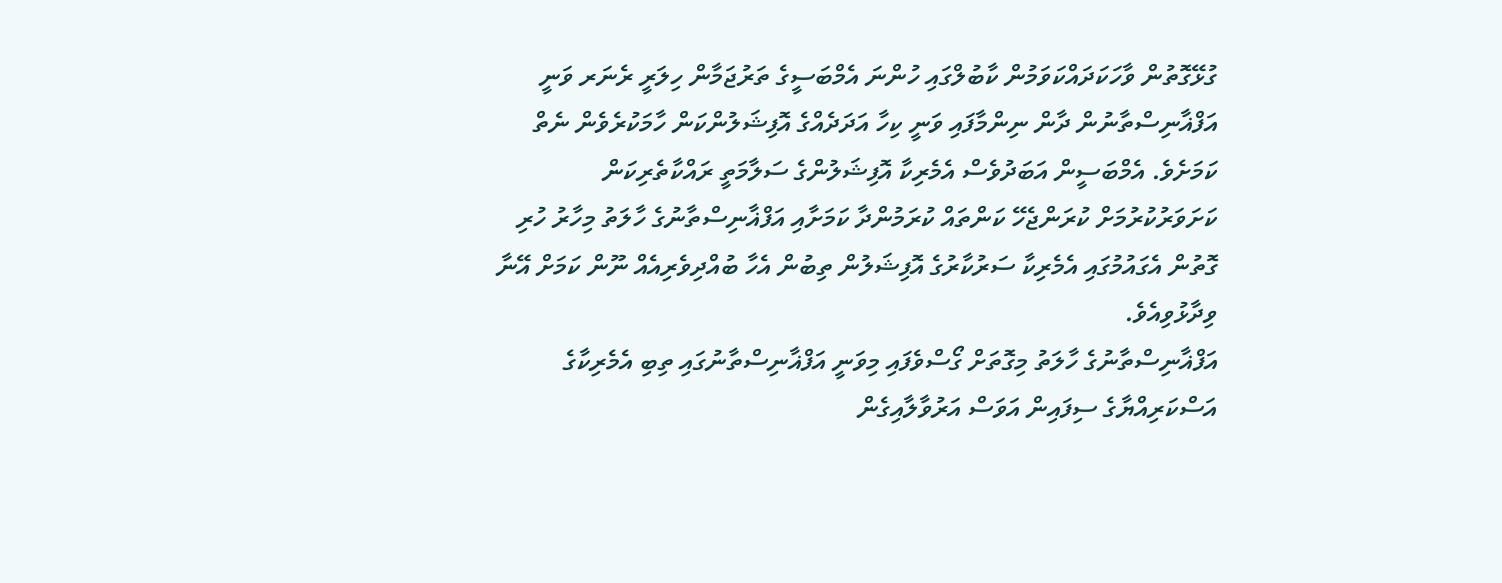ގުޅޭގޮތުން ވާހަކަދައްކަވަމުން ކާބުލްގައި ހުންނަ އެމްބަސީގެ ތަރުޖަމާން ހިލަރީ ރެނަރ ވަނީ އަފްޣާނިސްތާނުން ދާން ނިންމާފައި ވަނީ ކިހާ އަދަދެއްގެ އޮފިޝަލުންކަން ހާމަކުރެވެން ނެތް ކަމަށެވެ. އެމްބަސީން އަބަދުވެސް އެމެރިކާ އޮފިޝަލުންގެ ސަލާމަތީ ރައްކާތެރިކަން ކަށަވަރުކުރުމަށް ކުރަންޖެހޭ ކަންތައް ކުރަމުންދާ ކަމަށާއި އަފްޣާނިސްތާނުގެ ހާލަތު މިހާރު ހުރި ގޮތުން އެގައުމުގައި އެމެރިކާ ސަރުކާރުގެ އޮފިޝަލުން ތިބުން އެހާ ބުއްދިވެރިއެއް ނޫން ކަމަށް އޭނާ ވިދާޅުވިއެވެ.
އަފްޣާނިސްތާނުގެ ހާލަތު މިގޮތަށް ގޯސްވެފައި މިވަނީ އަފްޣާނިސްތާނުގައި ތިބި އެމެރިކާގެ އަސްކަރިއްޔާގެ ސިފައިން އަވަސް އަރުވާލާއިގެން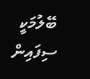ބޭލުމަކީ ސިފައިން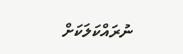ނުރައްކަލަކަށް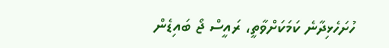ހުށަހެޅިދާނެ ކަމަކަށްވާތީ، ރައީސް ޖޯ ބައިޑެން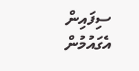ސިފައިން އެގައުމުން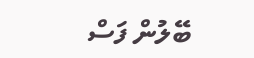ބޭލުން ފަސް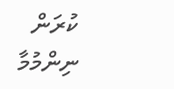ކުރަން ނިންމުމާ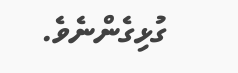ގުޅިގެންނެވެ.